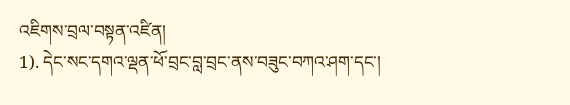འཇིགས་བྲལ་བསྟན་འཛིན།
1). དེང་སང་དགའ་ལྡན་ཕོ་བྲང་བླ་བྲང་ནས་བཟུང་བཀའ་ཤག་དང་།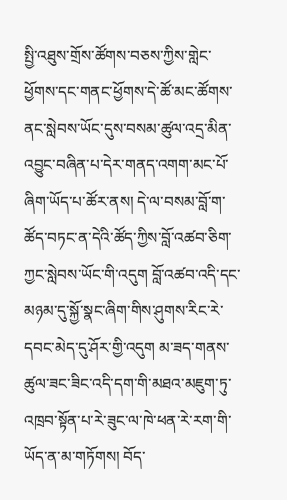སྤྱི་འཐུས་གྲོས་ཚོགས་བཅས་ཀྱིས་གླེང་ཕྱོགས་དང་གནང་ཕྱོགས་དེ་ཚོ་མང་ཚོགས་ནང་སླེབས་ཡོང་དུས་བསམ་ཚུལ་འདྲ་མིན་འབྱུང་བཞིན་པ་དེར་གནད་འགག་མང་པོ་ཞིག་ཡོད་པ་ཚོར་ནས། དེ་ལ་བསམ་བློ་ག་ཚོད་བཏང་ན་དེའི་ཚོད་ཀྱིས་བློ་འཚབ་ཅིག་ཀྱང་སླེབས་ཡོང་གི་འདུག བློ་འཚབ་འདི་དང་མཉམ་དུ་སྐྱོ་སྣང་ཞིག་གིས་ཤུགས་རིང་རེ་དབང་མེད་དུ་ཤོར་གྱི་འདུག མ་ཟད་གནས་ཚུལ་ཟང་ཟིང་འདི་དག་གི་མཐའ་མཇུག་ཏུ་འཁྲབ་སྟོན་པ་རེ་ཟུང་ལ་ཁེ་ཕན་རེ་རག་གི་ཡོད་ན་མ་གཏོགས། བོད་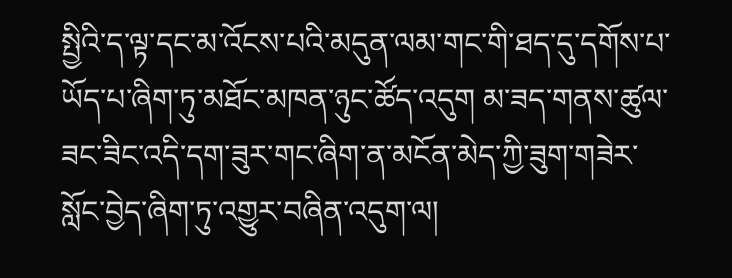སྤྱིའི་ད་ལྟ་དང་མ་འོངས་པའི་མདུན་ལམ་གང་གི་ཐད་དུ་དགོས་པ་ཡོད་པ་ཞིག་ཏུ་མཐོང་མཁན་ཉུང་ཚོད་འདུག མ་ཟད་གནས་ཚུལ་ཟང་ཟིང་འདི་དག་ཟུར་གང་ཞིག་ན་མངོན་མེད་ཀྱི་ཟུག་གཟེར་སློང་བྱེད་ཞིག་ཏུ་འགྱུར་བཞིན་འདུག་ལ།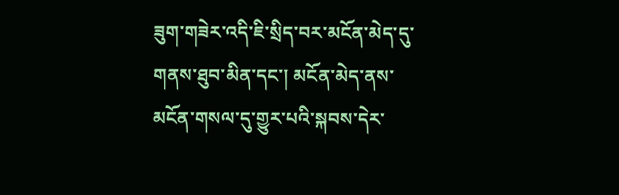ཟུག་གཟེར་འདི་ཇི་སྲིད་བར་མངོན་མེད་དུ་གནས་ཐུབ་མིན་དང་། མངོན་མེད་ནས་མངོན་གསལ་དུ་གྱུར་པའི་སྐབས་དེར་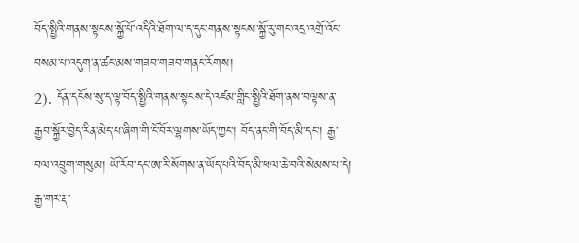བོད་སྤྱིའི་གནས་སྟངས་སྐྱོ་པོ་འདིའི་ཐོག་ལ་ད་དུང་གནས་སྟངས་སྐྱོ་རུ་གང་འདྲ་འགྲོ་འོང་བསམ་པ་འདུག་ན་ཚང་མས་གཟབ་གཟབ་གནང་རོགས།
2). དོན་དངོས་སུ་ད་ལྟ་བོད་སྤྱིའི་གནས་སྟངས་དེ་འཛམ་གླིང་སྤྱིའི་ཐོག་ནས་བལྟས་ན་རྒྱབ་སྐྱོར་བྱེད་རིན་མེད་པ་ཞིག་གི་ངོ་བོར་ལྷགས་ཡོད་ཀྱང་། བོད་ནང་གི་བོད་མི་དང་། རྒྱ་བལ་འབྲུག་གསུམ། ཡོ་རོབ་དང་ཨ་རི་སོགས་ན་ཡོད་པའི་བོད་མི་ཕལ་ཆེ་བའི་སེམས་པ་དེ། རྒྱ་གར་རྡ་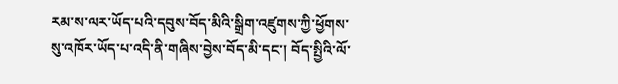རམ་ས་ལར་ཡོད་པའི་དབུས་བོད་མིའི་སྒྲིག་འཛུགས་ཀྱི་ཕྱོགས་སུ་འཁོར་ཡོད་པ་འདི་ནི་གཞིས་བྱེས་བོད་མི་དང་། བོད་སྤྱིའི་ལོ་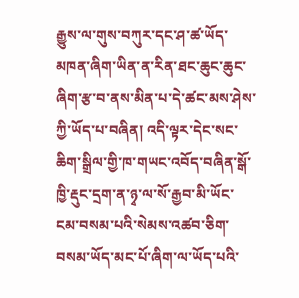རྒྱུས་ལ་གུས་བཀུར་དང་ཤ་ཚ་ཡོད་མཁན་ཞིག་ཡིན་ན་རིན་ཐང་ཆུང་ཆུང་ཞིག་རྩ་བ་ནས་མིན་པ་དེ་ཚང་མས་ཤེས་ཀྱི་ཡོད་པ་བཞིན། འདི་ལྟར་དེང་སང་ཆིག་སྒྲིལ་གྱི་ཁ་གཡང་འབོད་བཞིན་སྒོ་ཁྱི་རྡུང་དྲག་ན་ཉྭ་ལ་སོ་རྒྱབ་མི་ཡོང་ངམ་བསམ་པའི་སེམས་འཚབ་ཅིག་བསམ་ཡོད་མང་པོ་ཞིག་ལ་ཡོད་པའི་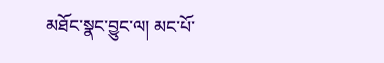མཐོང་སྣང་བྱུང་ལ། མང་པོ་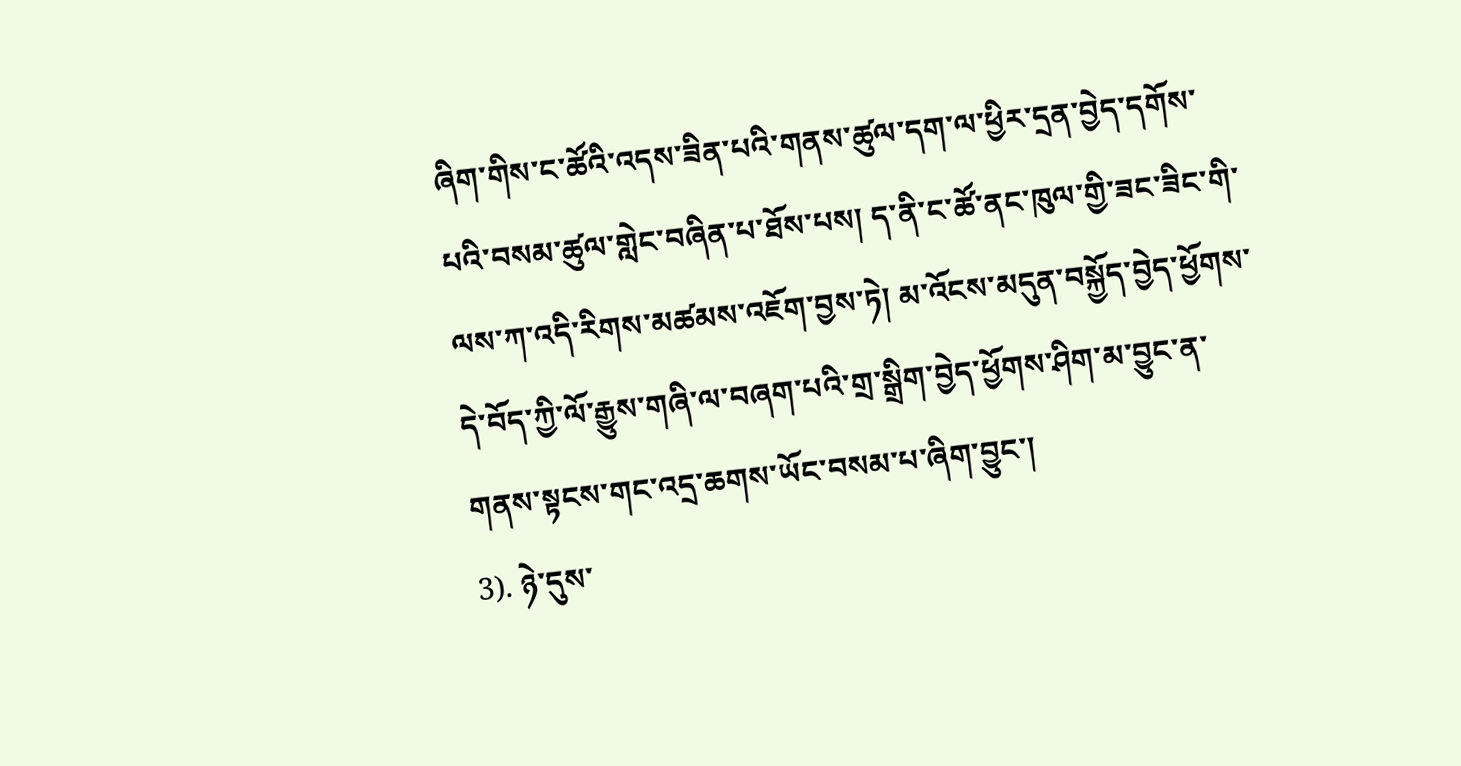ཞིག་གིས་ང་ཚོའི་འདས་ཟིན་པའི་གནས་ཚུལ་དག་ལ་ཕྱིར་དྲན་བྱེད་དགོས་པའི་བསམ་ཚུལ་གླེང་བཞིན་པ་ཐོས་པས། ད་ནི་ང་ཚོ་ནང་ཁུལ་གྱི་ཟང་ཟིང་གི་ལས་ཀ་འདི་རིགས་མཚམས་འཇོག་བྱས་ཏེ། མ་འོངས་མདུན་བསྐྱོད་བྱེད་ཕྱོགས་དེ་བོད་ཀྱི་ལོ་རྒྱུས་གཞི་ལ་བཞག་པའི་གྲ་སྒྲིག་བྱེད་ཕྱོགས་ཤིག་མ་བྱུང་ན་གནས་སྟངས་གང་འདྲ་ཆགས་ཡོང་བསམ་པ་ཞིག་བྱུང་།
3). ཉེ་དུས་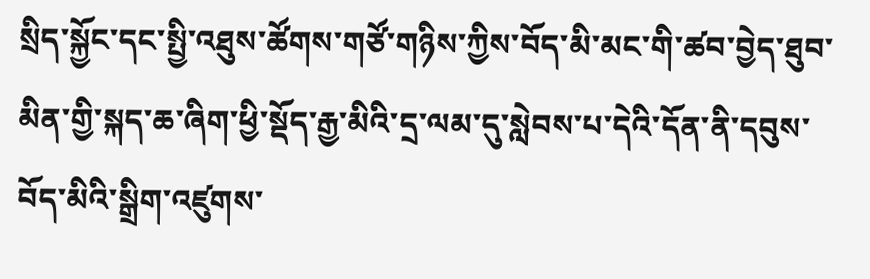སྲིད་སྐྱོང་དང་སྤྱི་འཐུས་ཚོགས་གཙོ་གཉིས་ཀྱིས་བོད་མི་མང་གི་ཚབ་བྱེད་ཐུབ་མིན་གྱི་སྐད་ཆ་ཞིག་ཕྱི་སྡོད་རྒྱ་མིའི་དྲ་ལམ་དུ་སླེབས་པ་དེའི་དོན་ནི་དབུས་བོད་མིའི་སྒྲིག་འཛུགས་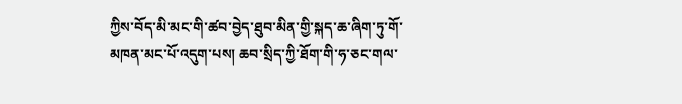ཀྱིས་བོད་མི་མང་གི་ཚབ་བྱེད་ཐུབ་མིན་གྱི་སྐད་ཆ་ཞིག་ཏུ་གོ་མཁན་མང་པོ་འདུག་པས། ཆབ་སྲིད་ཀྱི་ཐོག་གི་ཧ་ཅང་གལ་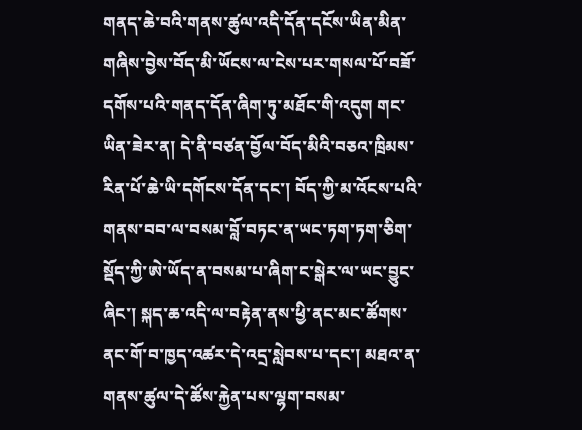གནད་ཆེ་བའི་གནས་ཚུལ་འདི་དོན་དངོས་ཡིན་མིན་གཞིས་བྱེས་བོད་མི་ཡོངས་ལ་ངེས་པར་གསལ་པོ་བཟོ་དགོས་པའི་གནད་དོན་ཞིག་ཏུ་མཐོང་གི་འདུག གང་ཡིན་ཟེར་ན། དེ་ནི་བཙན་བྱོལ་བོད་མིའི་བཅའ་ཁྲིམས་རིན་པོ་ཆེ་ཡི་དགོངས་དོན་དང་། བོད་ཀྱི་མ་འོངས་པའི་གནས་བབ་ལ་བསམ་བློ་བཏང་ན་ཡང་ཏག་ཏག་ཅིག་སྡོད་ཀྱི་ཨེ་ཡོད་ན་བསམ་པ་ཞིག་ང་སྒེར་ལ་ཡང་བྱུང་ཞིང་། སྐད་ཆ་འདི་ལ་བརྟེན་ནས་ཕྱི་ནང་མང་ཚོགས་ནང་གོ་བ་ཁྱད་འཚར་དེ་འདྲ་སླེབས་པ་དང་། མཐའ་ན་གནས་ཚུལ་དེ་ཚོས་རྐྱེན་པས་ལྷག་བསམ་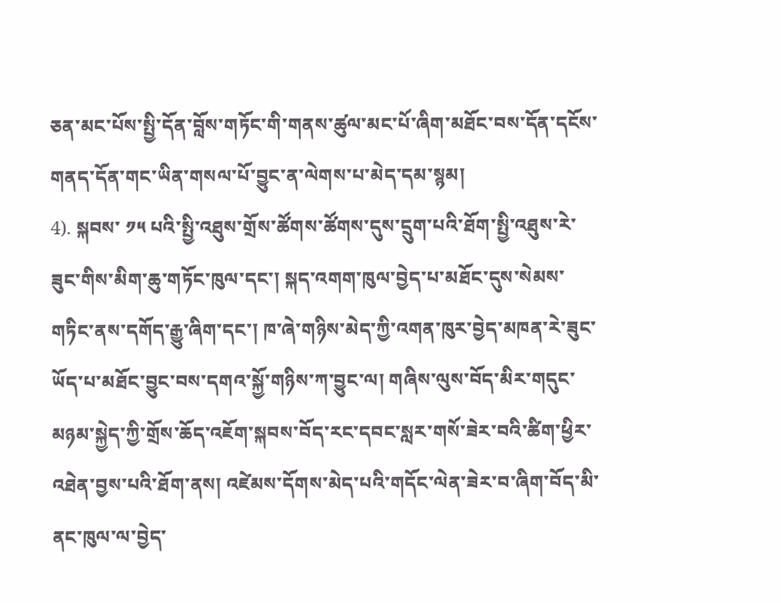ཅན་མང་པོས་སྤྱི་དོན་བློས་གཏོང་གི་གནས་ཚུལ་མང་པོ་ཞིག་མཐོང་བས་དོན་དངོས་གནད་དོན་གང་ཡིན་གསལ་པོ་བྱུང་ན་ལེགས་པ་མེད་དམ་སྙམ།
4). སྐབས་ ༡༥ པའི་སྤྱི་འཐུས་གྲོས་ཚོགས་ཚོགས་དུས་དྲུག་པའི་ཐོག་སྤྱི་འཐུས་རེ་ཟུང་གིས་མིག་ཆུ་གཏོང་ཁུལ་དང་། སྐད་འགག་ཁུལ་བྱེད་པ་མཐོང་དུས་སེམས་གཏིང་ནས་དགོད་རྒྱུ་ཞིག་དང་། ཁ་ཞེ་གཉིས་མེད་ཀྱི་འགན་ཁུར་བྱེད་མཁན་རེ་ཟུང་ཡོད་པ་མཐོང་བྱུང་བས་དགའ་སྐྱོ་གཉིས་ཀ་བྱུང་ལ། གཞིས་ལུས་བོད་མིར་གདུང་མཉམ་སྐྱེད་ཀྱི་གྲོས་ཆོད་འཇོག་སྐབས་བོད་རང་དབང་སླར་གསོ་ཟེར་བའི་ཚིག་ཕྱིར་འཐེན་བྱས་པའི་ཐོག་ནས། འཛེམས་དོགས་མེད་པའི་གདོང་ལེན་ཟེར་བ་ཞིག་བོད་མི་ནང་ཁུལ་ལ་བྱེད་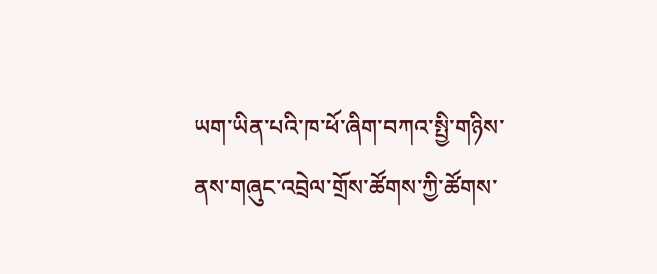ཡག་ཡིན་པའི་ཁ་ཕོ་ཞིག་བཀའ་སྤྱི་གཉིས་ནས་གཞུང་འབྲེལ་གྲོས་ཚོགས་ཀྱི་ཚོགས་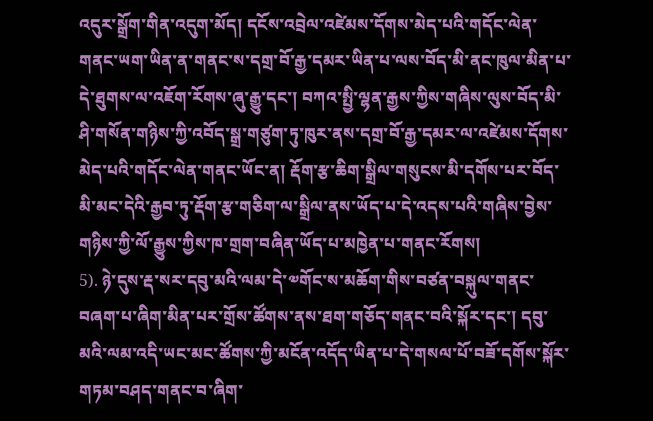འདུར་སྒྲོག་གིན་འདུག་མོད། དངོས་འབྲེལ་འཛེམས་དོགས་མེད་པའི་གདོང་ལེན་གནང་ཡག་ཡིན་ན་གནང་ས་དགྲ་བོ་རྒྱ་དམར་ཡིན་པ་ལས་བོད་མི་ནང་ཁུལ་མིན་པ་དེ་ཐུགས་ལ་འཇོག་རོགས་ཞུ་རྒྱུ་དང་། བཀའ་སྤྱི་ལྷན་རྒྱས་ཀྱིས་གཞིས་ལུས་བོད་མི་ཤི་གསོན་གཉིས་ཀྱི་འབོད་སྒྲ་གཙུག་ཏུ་ཁུར་ནས་དགྲ་བོ་རྒྱ་དམར་ལ་འཛེམས་དོགས་མེད་པའི་གདོང་ལེན་གནང་ཡོང་ན། རྡོག་རྩ་ཆིག་སྒྲིལ་གསུངས་མི་དགོས་པར་བོད་མི་མང་དེའི་རྒྱབ་ཏུ་རྡོག་རྩ་གཅིག་ལ་སྒྲིལ་ནས་ཡོད་པ་དེ་འདས་པའི་གཞིས་བྱེས་གཉིས་ཀྱི་ལོ་རྒྱུས་ཀྱིས་ཁ་གྲག་བཞིན་ཡོད་པ་མཁྱེན་པ་གནང་རོགས།
5). ཉེ་དུས་རྡ་སར་དབུ་མའི་ལམ་དེ་༧གོང་ས་མཆོག་གིས་བཙན་བསྐུལ་གནང་བཞག་པ་ཞིག་མིན་པར་གྲོས་ཚོགས་ནས་ཐག་གཅོད་གནང་བའི་སྐོར་དང་། དབུ་མའི་ལམ་འདི་ཡང་མང་ཚོགས་ཀྱི་མངོན་འདོད་ཡིན་པ་དེ་གསལ་པོ་བཟོ་དགོས་སྐོར་གཏམ་བཤད་གནང་བ་ཞིག་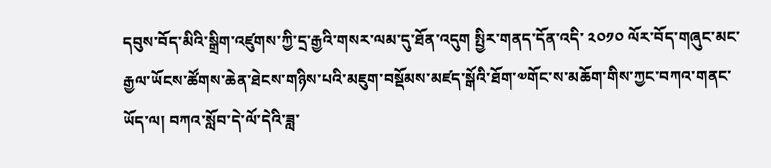དབུས་བོད་མིའི་སྒྲིག་འཛུགས་ཀྱི་དྲ་རྒྱའི་གསར་ལམ་དུ་ཐོན་འདུག སྤྱིར་གནད་དོན་འདི་ ༢༠༡༠ ལོར་བོད་གཞུང་མང་རྒྱལ་ཡོངས་ཚོགས་ཆེན་ཐེངས་གཉིས་པའི་མཇུག་བསྡོམས་མཛད་སྒོའི་ཐོག་༧གོང་ས་མཆོག་གིས་ཀྱང་བཀའ་གནང་ཡོད་ལ། བཀའ་སློབ་དེ་ལོ་དེའི་ཟླ་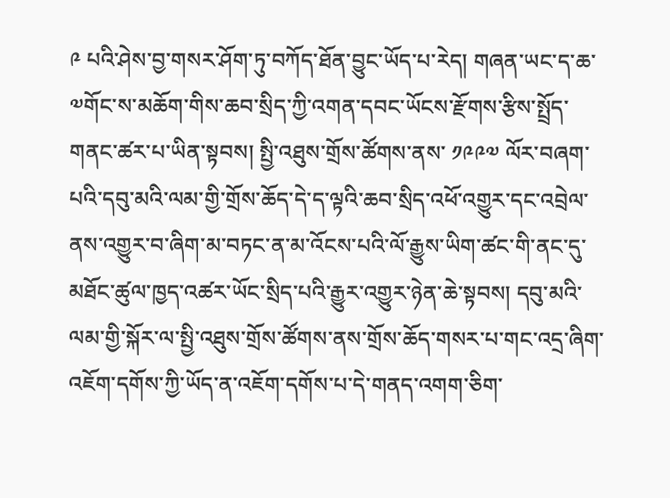༩ པའི་ཤེས་བྱ་གསར་ཤོག་ཏུ་བཀོད་ཐོན་བྱུང་ཡོད་པ་རེད། གཞན་ཡང་ད་ཆ་༧གོང་ས་མཆོག་གིས་ཆབ་སྲིད་ཀྱི་འགན་དབང་ཡོངས་རྫོགས་རྩིས་སྤྲོད་གནང་ཚར་པ་ཡིན་སྟབས། སྤྱི་འཐུས་གྲོས་ཚོགས་ནས་ ༡༩༩༧ ལོར་བཞག་པའི་དབུ་མའི་ལམ་གྱི་གྲོས་ཆོད་དེ་ད་ལྟའི་ཆབ་སྲིད་འཕོ་འགྱུར་དང་འབྲེལ་ནས་འགྱུར་བ་ཞིག་མ་བཏང་ན་མ་འོངས་པའི་ལོ་རྒྱུས་ཡིག་ཚང་གི་ནང་དུ་མཐོང་ཚུལ་ཁྱད་འཚར་ཡོང་སྲིད་པའི་རྒྱུར་འགྱུར་ཉེན་ཆེ་སྟབས། དབུ་མའི་ལམ་གྱི་སྐོར་ལ་སྤྱི་འཐུས་གྲོས་ཚོགས་ནས་གྲོས་ཆོད་གསར་པ་གང་འདྲ་ཞིག་འཇོག་དགོས་ཀྱི་ཡོད་ན་འཇོག་དགོས་པ་དེ་གནད་འགག་ཅིག་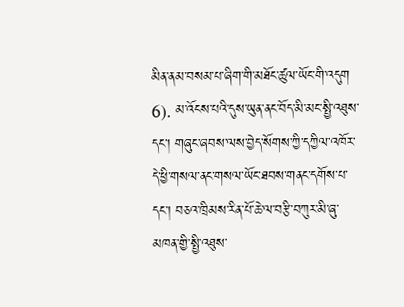མིན་ནམ་བསམ་པ་ཞིག་གི་མཐོང་ཚུལ་ཡོང་གི་འདུག
6). མ་འོངས་པའི་དུས་ཡུན་ནང་བོད་མི་མང་སྤྱི་འཐུས་དང་། གཞུང་ཞབས་ལས་བྱེད་སོགས་ཀྱི་དཀྱིལ་འཁོར་དེ་ཕྱི་གསལ་ནང་གསལ་ཡོང་ཐབས་གནང་དགོས་པ་དང་། བཅའ་ཁྲིམས་རིན་པོ་ཆེ་ལ་བརྩི་བཀུར་མི་ཞུ་མཁན་གྱི་སྤྱི་འཐུས་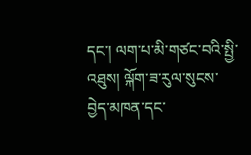དང་། ལག་པ་མི་གཙང་བའི་སྤྱི་འཐུས། ལྐོག་ཟ་རུལ་སུངས་བྱེད་མཁན་དང་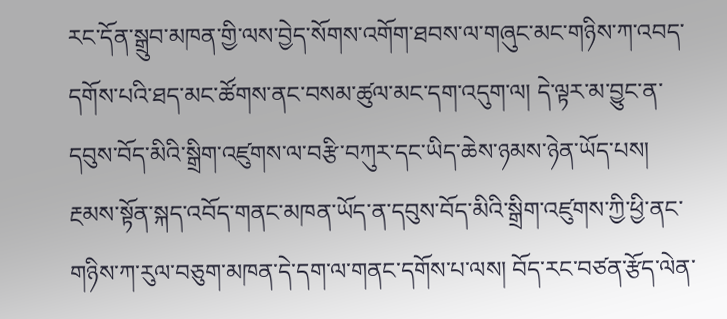རང་དོན་སྒྲུབ་མཁན་གྱི་ལས་བྱེད་སོགས་འགོག་ཐབས་ལ་གཞུང་མང་གཉིས་ཀ་འབད་དགོས་པའི་ཐད་མང་ཚོགས་ནང་བསམ་ཚུལ་མང་དག་འདུག་ལ། དེ་ལྟར་མ་བྱུང་ན་དབུས་བོད་མིའི་སྒྲིག་འཛུགས་ལ་བརྩི་བཀུར་དང་ཡིད་ཆེས་ཉམས་ཉེན་ཡོད་པས། རྔམས་སྟོན་སྐད་འབོད་གནང་མཁན་ཡོད་ན་དབུས་བོད་མིའི་སྒྲིག་འཛུགས་ཀྱི་ཕྱི་ནང་གཉིས་ཀ་རུལ་བཅུག་མཁན་དེ་དག་ལ་གནང་དགོས་པ་ལས། བོད་རང་བཙན་རྩོད་ལེན་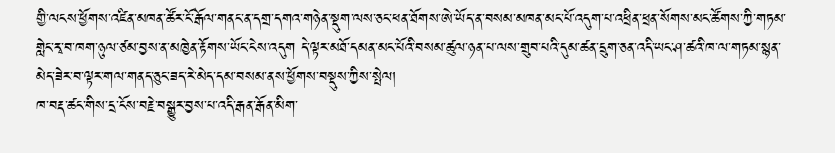གྱི་ལངས་ཕྱོགས་འཛིན་མཁན་ཚོར་ངོ་རྒོལ་གནང་ན་དགྲ་དགའ་གཉེན་སྡུག་ལས་ཅང་ཕན་ཐོགས་ཨེ་ཡོད་ན་བསམ་མཁན་མང་པོ་འདུག་པ་འཕྲིན་ཕྲན་སོགས་མང་ཚོགས་ཀྱི་གཏམ་གླེང་རྭ་བ་ཁག་ཉུལ་ཙམ་བྱས་ན་མཁྱེན་རྟོགས་ཡོང་ངེས་འདུག དེ་ལྟར་མཐོ་དམན་མང་པོའི་བསམ་ཚུལ་ཉན་པ་ལས་གྲུབ་པའི་དུམ་ཚན་དྲུག་ཅན་འདི་ཡང་ཤ་ཚའི་ཁ་ལ་གཏམ་སྙན་མེད་ཟེར་བ་ལྟར་གལ་གནད་ཅུང་ཟད་རེ་མེད་དམ་བསམ་ནས་ཕྱོགས་བསྡུས་ཀྱིས་སྤེལ།
ཁ་བརྡ་ཚང་གིས་དྲ་ངོས་བརྗེ་བསྒྱུར་བྱས་པ་འདི་རྒན་རྒོན་མིག་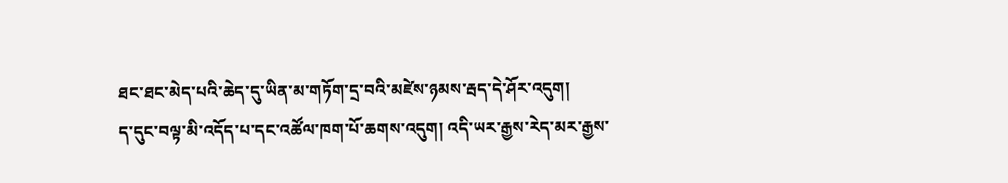ཐང་ཐང་མེད་པའི་ཆེད་དུ་ཡིན་མ་གཏོག་དྲ་བའི་མཛེས་ཉམས་རྦད་དེ་ཤོར་འདུག།
ད་དུང་བལྟ་མི་འདོད་པ་དང་འཚོལ་ཁག་པོ་ཆགས་འདུག། འདི་ཡར་རྒྱས་རེད་མར་རྒྱས་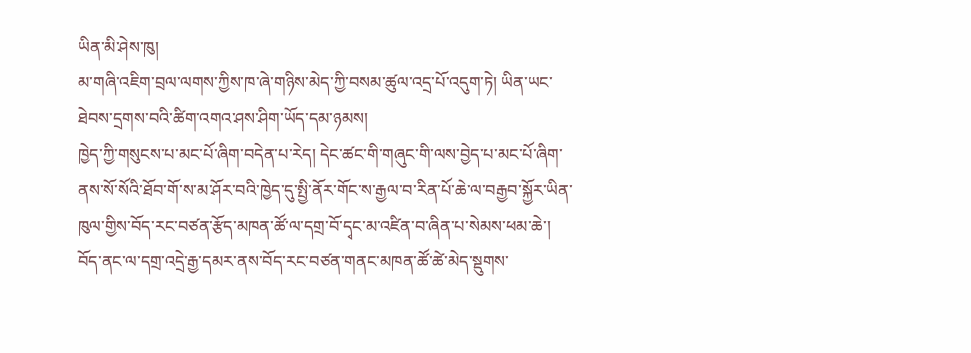ཡིན་མི་ཤེས་ཁུ།
མ་གཞི་འཇིག་བྲལ་ལགས་ཀྱིས་ཁ་ཞེ་གཉིས་མེད་ཀྱི་བསམ་ཚུལ་འདྲ་པོ་འདུག་ཏེ། ཡིན་ཡང་ཐེབས་དྲགས་བའི་ཚིག་འགའ་ཤས་ཤིག་ཡོད་དམ་ཉམས།
ཁྱེད་ཀྱི་གསུངས་པ་མང་པོ་ཞིག་བདེན་པ་རེད། དེང་ཚང་གི་གཞུང་གི་ལས་བྱེད་པ་མང་པོ་ཞིག་ནས་སོ་སོའི་ཐོབ་གོ་ས་མ་ཤོར་བའི་ཁྱེད་དུ་སྤྱི་ནོར་གོང་ས་རྒྱལ་བ་རིན་པོ་ཆེ་ལ་བརྒྱབ་སྐྱོར་ཡིན་ཁུལ་གྱིས་བོད་རང་བཙན་རྩོད་མཁན་ཚོ་ལ་དགྲ་བོ་དྭང་མ་འཛིན་བ་ཞིན་པ་སེམས་ཕམ་ཆེ་། བོད་ནང་ལ་དགྲ་འདྲེ་རྒྱ་དམར་ནས་བོད་རང་བཙན་གནང་མཁན་ཚོ་ཚེ་མེད་སྡུགས་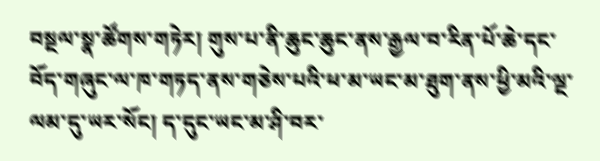བསྔལ་སྣ་ཚོགས་གཏེར། གུས་པ་ནི་ཆུང་ཆུང་ནས་རྒྱལ་བ་རིན་པོ་ཆེ་དང་བོད་གཞུང་ལ་ཁ་གཏད་ནས་གཅེས་པའི་ཕ་མ་ཡང་མ་ཐུག་ནས་ཕྱི་མའི་ལྔ་ལམ་དུ་ཡར་སོང། ད་དུང་ཡང་མ་ཤི་བར་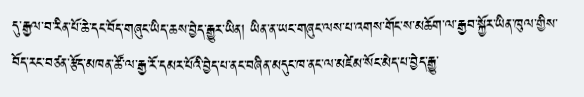དུ་རྒྱལ་བ་རིན་པོ་ཆེ་དང་བོད་གཞུང་ཡིད་ཆས་བྱེད་རྒྱུར་ཡིན། ཡིན་ན་ཡང་གཞུང་ལས་པ་འགས་གོང་ས་མཆོག་ལ་རྒྱབ་སྐྱོར་ཡིན་ཁུལ་གྱིས་བོད་རང་བཙན་རྩོད་མཁན་ཚོ་ལ་རྒྱ་རོ་དམར་པོའི་བྱེད་པ་ནང་བཞིན་མདུང་ཁ་ནང་ལ་མཛེམ་སོང་མེད་པ་བྱེད་རྒྱུ་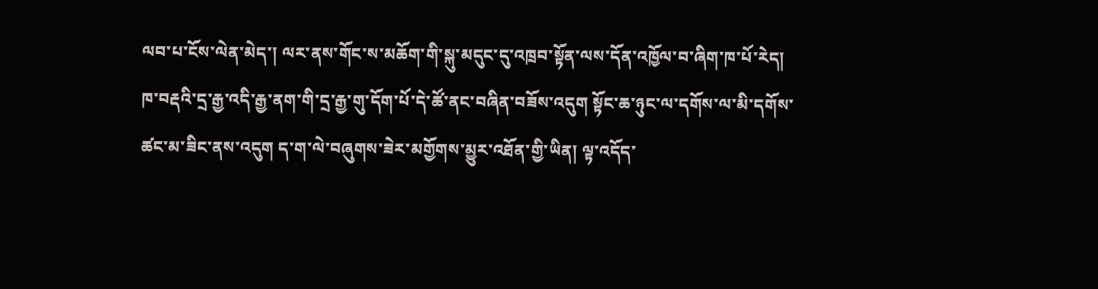ལབ་པ་ངོས་ལེན་མེད་། ལར་ནས་གོང་ས་མཆོག་གི་སྐུ་མདུང་དུ་འཁྲབ་སྟོན་ལས་དོན་འཁྱོལ་བ་ཞིག་ཁ་པོ་རེད།
ཁ་བརྡའི་དྲ་རྒྱ་འདི་རྒྱ་ནག་གི་དྲ་རྒྱ་གུ་དོག་པོ་དེ་ཚོ་ནང་བཞིན་བཟོས་འདུག སྟོང་ཆ་ཉུང་ལ་དགོས་ལ་མི་དགོས་ཚང་མ་ཟིང་ནས་འདུག ད་ག་ལེ་བཞུགས་ཟེར་མགྱོགས་མྱུར་འཐོན་གྱི་ཡིན། ལྟ་འདོད་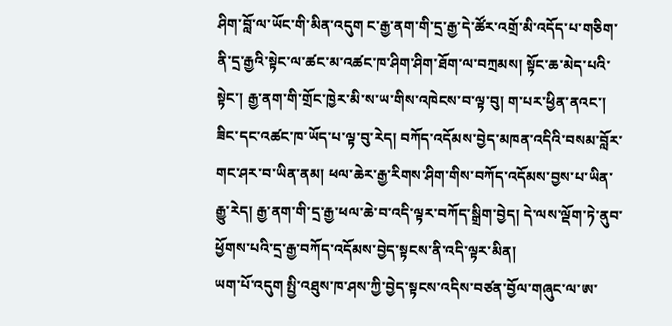ཤིག་བློ་ལ་ཡོང་གི་མིན་འདུག ང་རྒྱ་ནག་གི་དྲ་རྒྱ་དེ་ཚོར་འགྲོ་མི་འདོད་པ་གཅིག་ནི་དྲ་རྒྱའི་སྟེང་ལ་ཚང་མ་འཚང་ཁ་ཤིག་ཤིག་ཐོག་ལ་བཀྲམས། སྟོང་ཆ་མེད་པའི་སྟེང་། རྒྱ་ནག་གི་གྲོང་ཁྱེར་མི་ས་ཡ་གིས་འཁེངས་བ་ལྟ་བུ། ག་པར་ཕྱིན་ནའང་། ཟིང་དང་འཚང་ཁ་ཡོད་པ་ལྟ་བུ་རེད། བཀོད་འདོམས་བྱེད་མཁན་འདིའི་བསམ་བློར་གང་ཤར་བ་ཡིན་ནམ། ཕལ་ཆེར་རྒྱ་རིགས་ཤིག་གིས་བཀོད་འདོམས་བྱས་པ་ཡིན་རྒྱུ་རེད། རྒྱ་ནག་གི་དྲ་རྒྱ་ཕལ་ཆེ་བ་འདི་ལྟར་བཀོད་སྒྲིག་བྱེད། དེ་ལས་ལྡོག་ཏེ་ནུབ་ཕྱོགས་པའི་དྲ་རྒྱ་བཀོད་འདོམས་བྱེད་སྟངས་ནི་འདི་ལྟར་མིན།
ཡག་པོ་འདུག སྤྱི་འཐུས་ཁ་ཤས་ཀྱི་བྱེད་སྟངས་འདིས་བཙན་བྱོལ་གཞུང་ལ་ཨ་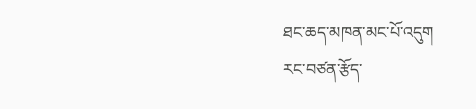ཐང་ཆད་མཁན་མང་པོ་འདུག
རང་བཙན་རྩོད་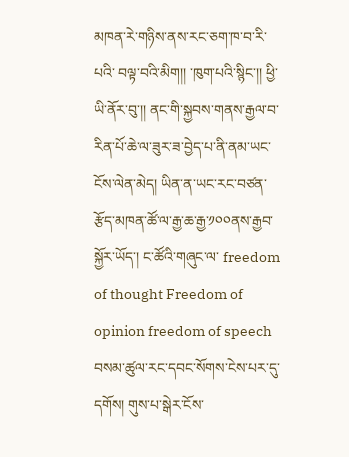མཁན་རེ་གཉིས་ནས་རང་ཅག་ཁ་བ་རི་པའི་ བལྟ་བའི་མིག།། ་ཁུག་པའི་སྙིང་།། ཕྱི་ཡི་ནོར་བུ་།། ནང་གི་སྐྱབས་གནས་རྒྱལ་བ་རིན་པོ་ཆེ་ལ་ཟུར་ཟ་བྱེད་པ་ནི་ནམ་ཡང་ངོས་ལེན་མེད། ཡིན་ན་ཡང་རང་བཙན་རྩོད་མཁན་ཚོ་ལ་རྒྱ་ཆ་རྒྱ་༡༠༠ནས་རྒྱབ་སྐྱོར་ཡོད་། ང་ཚོའི་གཞུང་ལ་ freedom of thought Freedom of opinion freedom of speech བསམ་ཚུལ་རང་དབང་སོགས་ངེས་པར་དུ་དགོས། གུས་པ་སྒེར་ངོས་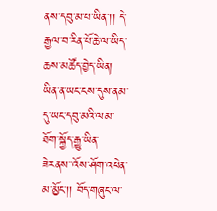ནས་དབུ་མ་པ་ཡིན་།། དེ་རྒྱལ་བ་རིན་པོ་ཆེ་ལ་ཡིད་ཆས་མཚོད་བྱེད་ཡིན། ཡིན་ན་ཡང་ངས་དུས་ནམ་དུ་ཡང་དབུ་མའི་ལམ་ཐོག་སྐྱོད་རྒྱུ་ཡིན་ཟེརནས་་འོས་ཤོག་འཕེན་མ་མྱོང་།། བོད་གཞུང་ལ་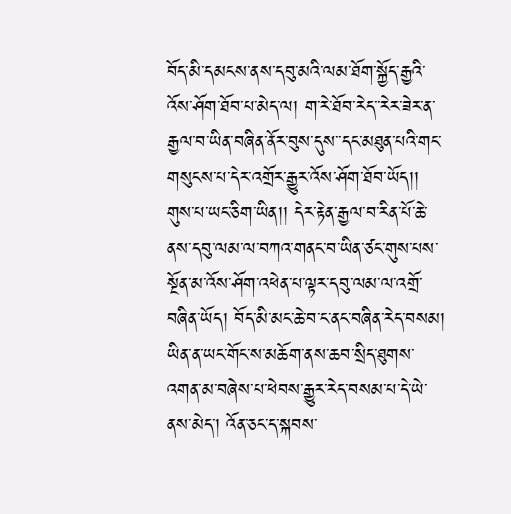བོད་མི་དམངས་ནས་དབུ་མའི་ལམ་ཐོག་སྐྱོད་རྒྱའི་འོས་ཤོག་ཐོབ་པ་མེད་ལ། ག་རེ་ཐོབ་རེད་་རེར་ཟེར་ན་རྒྱལ་བ་ཡིན་བཞིན་ནོར་བུས་དུས་་དང་མཐུན་པའི་གང་གསུངས་པ་དེར་འགྲོར་རྒྱུར་འོས་ཤོག་ཐོབ་ཡོད།། གུས་པ་ཡང་ཅིག་ཡིན།། དེར་རྟེན་རྒྱལ་བ་རིན་པོ་ཆེ་ནས་དབུ་ལམ་ལ་བཀའ་གནང་བ་ཡིན་ཙང་གུས་པས་སྔོན་མ་འོས་ཤོག་འཕེན་པ་ལྟར་དབུ་ལམ་ལ་འགྲོ་བཞིན་ཡོད། བོད་མི་མང་ཆེ་བ་ང་ནང་བཞིན་རེད་བསམ། ཡིན་ན་ཡང་གོང་ས་མཆོག་ནས་ཆབ་སྲིད་ཐུགས་འགན་མ་བཞེས་པ་ཕེབས་རྒྱུར་རེད་བསམ་པ་དེ་ཡེ་ནས་མེད་། འོན་ཅང་ད་སྐབས་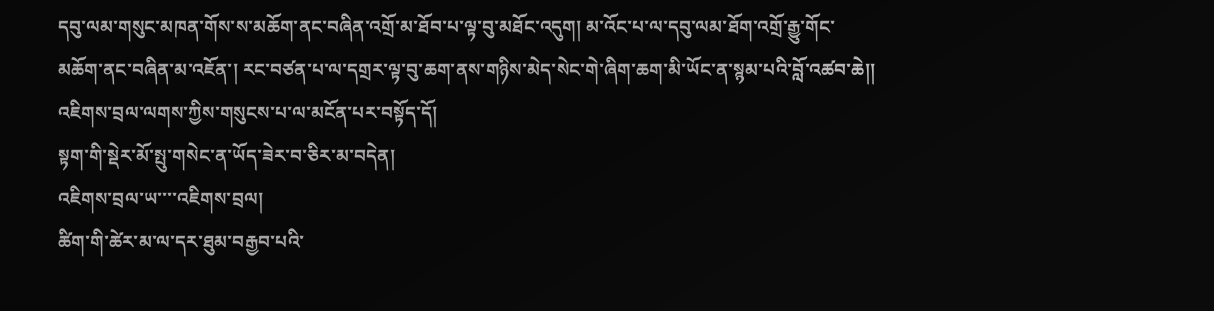དབུ་ལམ་གསུང་མཁན་གོས་ས་མཆོག་ནང་བཞིན་འགྲོ་མ་ཐོབ་པ་ལྟ་བུ་མཐོང་འདུག། མ་འོང་པ་ལ་དབུ་ལམ་ཐོག་འགྲོ་རྒྱུ་གོང་མཆོག་ནང་བཞིན་མ་འཇོན་། རང་བཙན་པ་ལ་དགྲར་ལྟ་བུ་ཆག་ནས་གཉིས་མེད་སེང་གེ་ཞིག་ཆག་མི་ཡོང་ན་སྙམ་པའི་བློ་འཚབ་ཆེ།།
འཇིགས་བྲལ་ལགས་ཀྱིས་གསུངས་པ་ལ་མངོན་པར་བསྟོད་དོ།
སྟག་གི་སྡེར་མོ་སྤུ་གསེང་ན་ཡོད་ཟེར་བ་ཅིར་མ་བདེན།
འཇིགས་བྲལ་ཡ་་་་འཇིགས་བྲལ།
ཚིག་གི་ཚེར་མ་ལ་དར་ཐུམ་བརྒྱབ་པའི་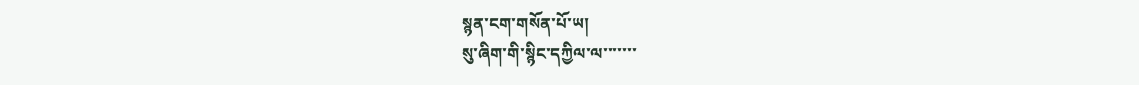སྙན་ངག་གསོན་པོ་ཡ།
སུ་ཞིག་གི་སྙིང་དཀྱིལ་ལ་་་་་་་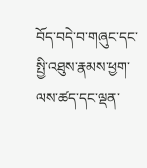བོད་བདེ་བ་གཞུང་དང་སྤྱི་འཐུས་རྣམས་ཕྱག་ལས་ཚད་དང་ལྡན་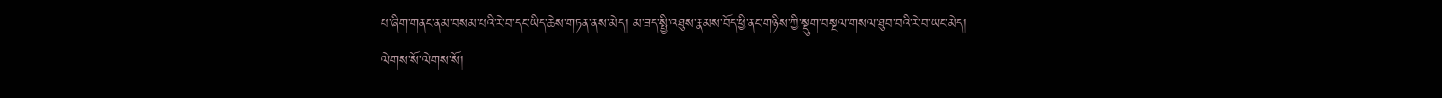པ་ཞིག་གནང་ནམ་བསམ་པའི་རེ་བ་དང་ཡིད་ཆེས་གཏན་ནས་མེད། མ་ཟད་སྤྱི་འཐུས་རྣམས་བོད་ཕྱི་ནང་གཉིས་ཀྱི་སྡུག་བསྔལ་གསལ་ཐུབ་བའི་རེ་བ་ཡང་མེད།
ལེགས་སོ་ལེགས་སོ།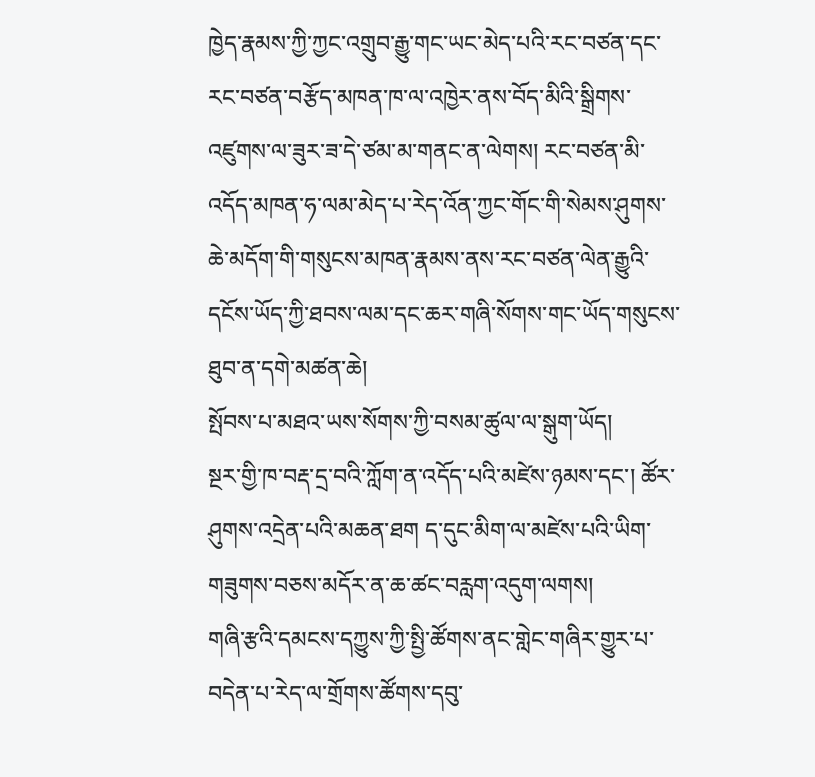ཁྱེད་རྣམས་ཀྱི་ཀྱང་འགྲུབ་རྒྱུ་གང་ཡང་མེད་པའི་རང་བཙན་དང་རང་བཙན་བརྩོད་མཁན་ཁ་ལ་འཁྱེར་ནས་བོད་མིའི་སྒྲིགས་འཛུགས་ལ་ཟུར་ཟ་དེ་ཙམ་མ་གནང་ན་ལེགས། རང་བཙན་མི་འདོད་མཁན་ཧ་ལམ་མེད་པ་རེད་འོན་ཀྱང་གོང་གི་སེམས་ཤུགས་ཆེ་མདོག་གི་གསུངས་མཁན་རྣམས་ནས་རང་བཙན་ལེན་རྒྱུའི་དངོས་ཡོད་ཀྱི་ཐབས་ལམ་དང་ཆར་གཞི་སོགས་གང་ཡོད་གསུངས་ཐུབ་ན་དགེ་མཚན་ཆེ།
སྤོབས་པ་མཐའ་ཡས་སོགས་ཀྱི་བསམ་ཚུལ་ལ་སྒུག་ཡོད།
སྔར་གྱི་ཁ་བརྡ་དྲ་བའི་ཀློག་ན་འདོད་པའི་མཛེས་ཉམས་དང་། ཚོར་ཤུགས་འདྲེན་པའི་མཆན་ཐག ད་དུང་མིག་ལ་མཛེས་པའི་ཡིག་གཟུགས་བཅས་མདོར་ན་ཆ་ཚང་བརླག་འདུག་ལགས།
གཞི་རྩའི་དམངས་དཀྱུས་ཀྱི་སྤྱི་ཚོགས་ནང་གླེང་གཞིར་གྱུར་པ་བདེན་པ་རེད་ལ་གྲོགས་ཚོགས་དབུ་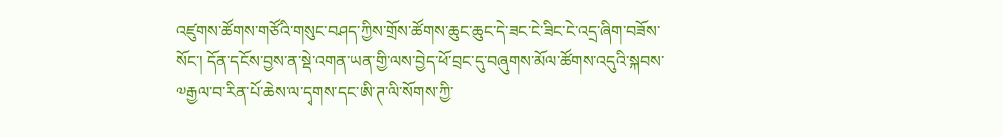འཛུགས་ཚོགས་གཙོའི་གསུང་བཤད་ཀྱིས་གྲོས་ཚོགས་ཆུང་ཆུང་དེ་ཟང་ངེ་ཟིང་ངེ་འདྲ་ཞིག་བཟོས་སོང་། དོན་དངོས་བྱས་ན་སྡེ་འགན་ཡན་གྱི་ལས་བྱེད་ཕོ་བྲང་དུ་བཞུགས་མོལ་ཚོགས་འདུའི་སྐབས་༧རྒྱལ་བ་རིན་པོ་ཆེས་ལ་དྭགས་དང་ཨི་ཊ་ལི་སོགས་ཀྱི་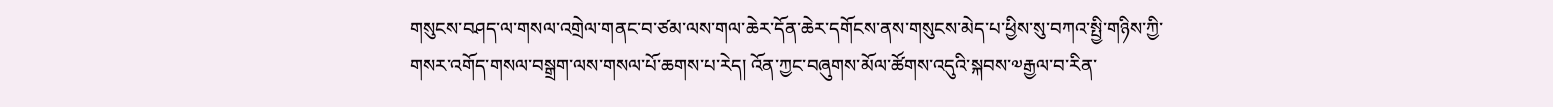གསུངས་བཤད་ལ་གསལ་འགྲེལ་གནང་བ་ཙམ་ལས་གལ་ཆེར་དོན་ཆེར་དགོངས་ནས་གསུངས་མེད་པ་ཕྱིས་སུ་བཀའ་སྤྱི་གཉིས་ཀྱི་གསར་འགོད་གསལ་བསྒྲག་ལས་གསལ་པོ་ཆགས་པ་རེད། འོན་ཀྱང་བཞུགས་མོལ་ཚོགས་འདུའི་སྐབས་༧རྒྱལ་བ་རིན་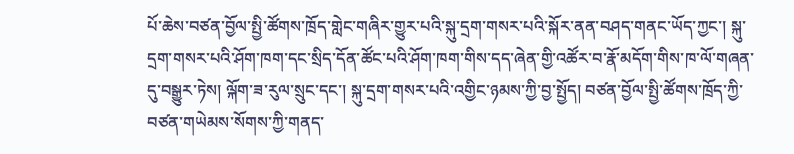པོ་ཆེས་བཙན་བྱོལ་སྤྱི་ཚོགས་ཁྲོད་གླེང་གཞིར་གྱུར་པའི་སྐུ་དྲག་གསར་པའི་སྐོར་ནན་བཤད་གནང་ཡོད་ཀྱང་། སྐུ་དྲག་གསར་པའི་ཤོག་ཁག་དང་སྲིད་དོན་ཚོང་པའི་ཤོག་ཁག་གིས་དད་ཞེན་གྱི་འཚོར་བ་རྣོ་མདོག་གིས་ཁ་ལོ་གཞན་དུ་བསྒྱུར་ཏེས། ལྐོག་ཟ་རུལ་སྲུང་དང་། སྐུ་དྲག་གསར་པའི་འགྱིང་ཉམས་ཀྱི་བྱ་སྤྱོད། བཙན་བྱོལ་སྤྱི་ཚོགས་ཁྲོད་ཀྱི་བཙན་གཡེམས་སོགས་ཀྱི་གནད་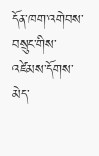དོན་ཁག་འགེབས་བསྲུང་གིས་འཛེམས་དོགས་མེད་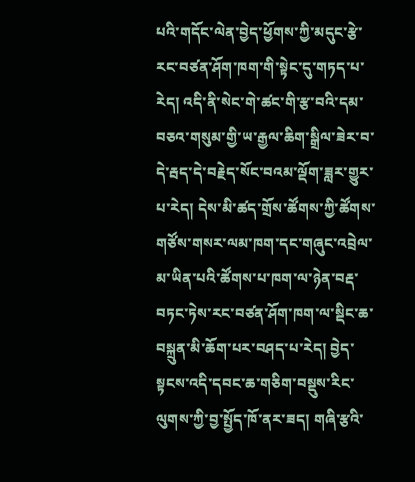པའི་གདོང་ལེན་བྱེད་ཕྱོགས་ཀྱི་མདུང་རྩེ་རང་བཙན་ཤོག་ཁག་གི་སྟེང་དུ་གཏད་པ་རེད། འདི་ནི་སེང་གེ་ཚང་གི་རྩ་བའི་དམ་བཅའ་གསུམ་གྱི་ཡ་རྒྱལ་ཆིག་སྒྲིལ་ཟེར་བ་དེ་རྦད་དེ་བརྗེད་སོང་བའམ་ལྡོག་ཟླར་གྱུར་པ་རེད། དེས་མི་ཚད་གྲོས་ཚོགས་ཀྱི་ཚོགས་གཙོས་གསར་ལམ་ཁག་དང་གཞུང་འབྲེལ་མ་ཡིན་པའི་ཚོགས་པ་ཁག་ལ་ཉེན་བརྡ་བཏང་ཏེས་རང་བཙན་ཤོག་ཁག་ལ་སྡིང་ཆ་བསྐྲུན་མི་ཆོག་པར་བཤད་པ་རེད། བྱེད་སྟངས་འདི་དབང་ཆ་གཅིག་བསྡུས་རིང་ལུགས་ཀྱི་བྱ་སྤྱོད་ཁོ་ནར་ཟད། གཞི་རྩའི་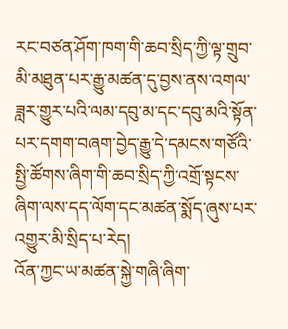རང་བཙན་ཤོག་ཁག་གི་ཆབ་སྲིད་ཀྱི་ལྟ་གྲུབ་མི་མཐུན་པར་རྒྱུ་མཚན་དུ་བྱས་ནས་འགལ་ཟླར་གྱུར་པའི་ལམ་དབུ་མ་དང་དབུ་མའི་སྟོན་པར་དགག་བཞག་བྱེད་རྒྱུ་དེ་དམངས་གཙོའི་སྤྱི་ཚོགས་ཞིག་གི་ཆབ་སྲིད་ཀྱི་འགྲོ་སྟངས་ཞིག་ལས་དད་ལོག་དང་མཚན་སྨོད་ཞུས་པར་འགྱུར་མི་སྲིད་པ་རེད།
འོན་ཀྱང་ཡ་མཚན་སྐྱེ་གཞི་ཞིག་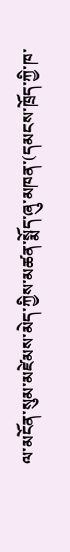ལ་མངོན་སུམ་མཛེམས་མེད་ཀྱིས་མཚན་སྨོད་ཞུ་མཁན་(དམངས་ཁྲོད་ཀྱི་ཁ་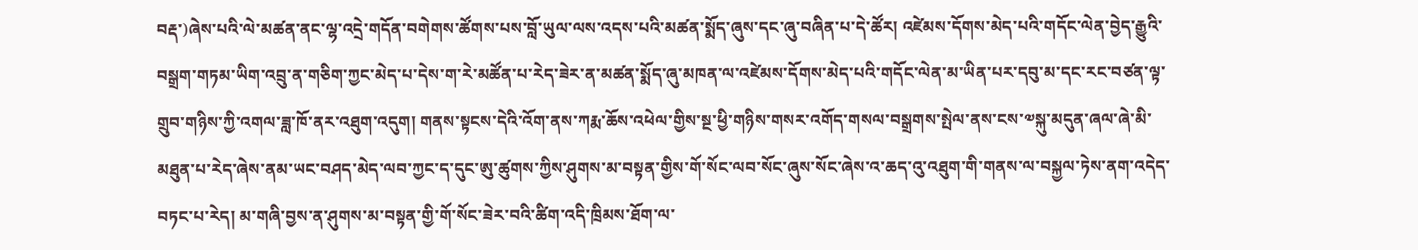བརྡ་)ཞེས་པའི་ལེ་མཚན་ནང་ལྷ་འདྲེ་གདོན་བགེགས་ཚོགས་པས་བློ་ཡུལ་ལས་འདས་པའི་མཚན་སྨོད་ཞུས་དང་ཞུ་བཞིན་པ་དེ་ཚོར། འཛེམས་དོགས་མེད་པའི་གདོང་ལེན་བྱེད་རྒྱུའི་བསྒྲག་གཏམ་ཡིག་འབྲུ་ན་གཅིག་ཀྱང་མེད་པ་དེས་ག་རེ་མཚོན་པ་རེད་ཟེར་ན་མཚན་སྨོད་ཞུ་མཁན་ལ་འཛེམས་དོགས་མེད་པའི་གདོང་ལེན་མ་ཡིན་པར་དབུ་མ་དང་རང་བཙན་ལྟ་གྲུབ་གཉིས་ཀྱི་འགལ་ཟླ་ཁོ་ནར་འཐུག་འདུག། གནས་སྟངས་དེའི་འོག་ནས་ཀརྨ་ཆོས་འཕེལ་གྱིས་སྔ་ཕྱི་གཉིས་གསར་འགོད་གསལ་བསྒྲགས་སྤེལ་ནས་ངས་༧སྐུ་མདུན་ཞལ་ཞེ་མི་མཐུན་པ་རེད་ཞེས་ནམ་ཡང་བཤད་མེད་ལབ་ཀྱང་ད་དུང་ཨུ་ཚུགས་ཀྱིས་ཤུགས་མ་བསྟན་གྱིས་གོ་སོང་ལབ་སོང་ཞུས་སོང་ཞེས་འ་ཆད་འུ་འཐུག་གི་གནས་ལ་བསྐྱལ་ཏེས་ནག་འདེད་བཏང་པ་རེད། མ་གཞི་བྱས་ན་ཤུགས་མ་བསྟན་གྱི་གོ་སོང་ཟེར་བའི་ཚིག་འདི་ཁྲིམས་ཐོག་ལ་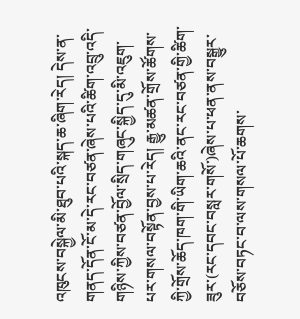འཁུངས་བསྐྱེལ་མི་ཐུབ་པའི་སྐད་ཆ་ཞིག་རེད། དེས་ན་གནད་དོན་ངོ་མ་དེ་རང་བཙན་ཞེས་པའི་ཚིག་འབྲུ་འདི་གཉིས་ཀྱིས་བཙན་བྱོལ་སྲིད་གཞུང་སྐྱིད་དུ་མི་འཇུག་པར་གསལ་བསྟོན་བྱས་པ་རེད། རྒྱུ་མཚན་གྲོས་ཚོགས་ཀྱི་གྲོས་ཆོད་ཁག་གི་ཡིག་ཆའི་ནང་རང་བཙན་གྱི་ཚིག་ཟུར་(རང་དབང་བསླར་གསོ་)ཞེས་པ་ཕན་ནས་བསྒྱུར་བཅོས་བཏང་བ་ལས་གསལ་པོ་ཆགས་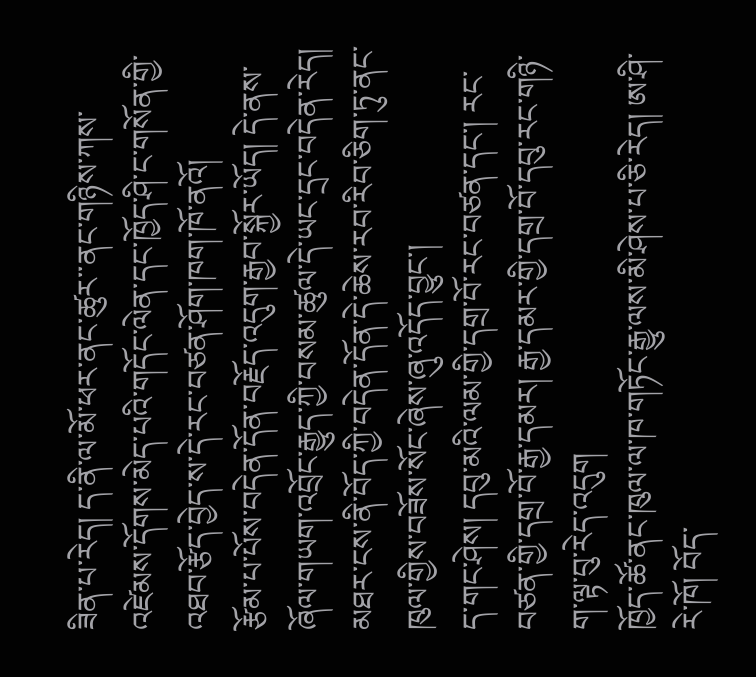ཟིན་པ་རེད། ད་ནི་ལ་མོ་ཕར་ནང་ཚུར་་ནང་གཉིས་ཀས་འཛེམས་དོགས་མེད་པའི་གདོང་ལེན་དང་ཁྱོད་ཤི་ང་གསོན་གྱི་འཐབ་རྩོད་བྱེད་ས་དེ་རང་བཙན་ཤོག་ཁག་ཁོ་ནའོ།
རྩོམ་པ་པོས་བདེན་དོན་བརྗོད་འདུག་རྒྱབ་སྐྱོར་ཡོད། དེ་ནས་ཞོལ་གཡག་འབྲོང་རྒྱུད་ཀྱི་བསམ་ཚུལ་དེ་ཡང་དྲང་བདེན་རེད། མཐར་ངས་ནི་བོད་ཀྱི་བདེན་དོན་དེ་ཆེས་རབ་རིབ་ཅིག་ཏུ་ནང་ཁུལ་གྱིས་བཟོས་སོང་ཞེས་ཞུ་འདོད་བྱུང་།
ད་གང་ཤེས། དབུ་མའི་ལམ་གྱི་དགྲ་བོ་རང་བཙན་དང་། རང་བཙན་གྱི་དགྲ་བོ་རྒྱ་དམར། རྒྱ་དམར་གྱི་དགྲ་བོ་དབུ་རང་གཉི་ག་ལྟ་བུ་རེད་འདུག
ཁྱོད་ཚོ་ནང་ཁུལ་ལ་ཁ་གཏོང་རྒྱུ་ལས་མི་ཤེས་པ་ཅི་རེད། ཨ་ཤི་རེ་ཁོ། བོད་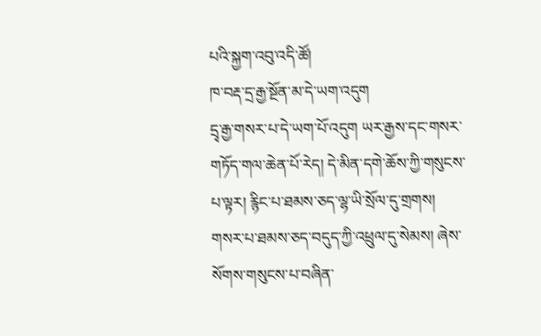པའི་སྐྱག་འབུ་འདི་ཚོ།
ཁ་བརྡ་དྲ་རྒྱ་སྔོན་མ་དེ་ཡག་འདུག
དྲྭ་རྒྱ་གསར་པ་དེ་ཡག་པོ་འདུག ཡར་རྒྱས་དང་གསར་གཏོད་གལ་ཆེན་པོ་རེད། དེ་མིན་དགེ་ཆོས་ཀྱི་གསུངས་པ་ལྟར། རྙིང་པ་ཐམས་ཅད་ལྷ་ཡི་སྲོལ་དུ་གྲགས། གསར་པ་ཐམས་ཅད་བདུད་ཀྱི་འཕྲུལ་དུ་སེམས། ཞེས་སོགས་གསུངས་པ་བཞིན་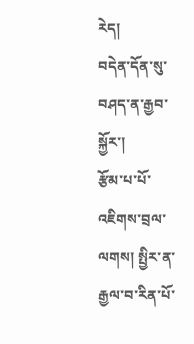རེད།
བདེན་དོན་སུ་བཤད་ན་རྒྱབ་སྐྱོར་།
རྩོམ་པ་པོ་འཇིགས་བྲལ་ལགས། སྤྱིར་ན་རྒྱལ་བ་རིན་པོ་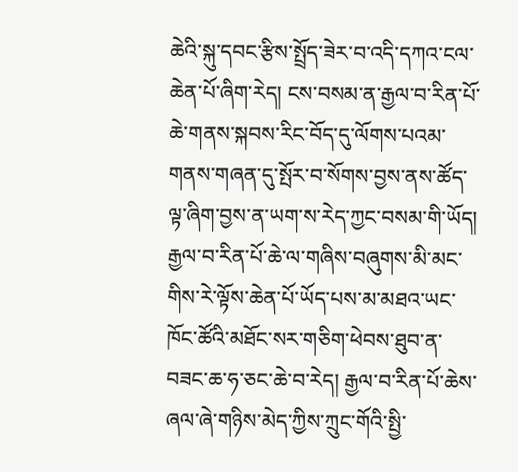ཆེའི་སྐུ་དབང་རྩིས་སྤྲོད་ཟེར་བ་འདི་དཀའ་ངལ་ཆེན་པོ་ཞིག་རེད། ངས་བསམ་ན་རྒྱལ་བ་རིན་པོ་ཆེ་གནས་སྐབས་རིང་བོད་དུ་ལོགས་པའམ་གནས་གཞན་དུ་སྤོར་བ་སོགས་བྱས་ནས་ཚོད་ལྟ་ཞིག་བྱས་ན་ཡག་ས་རེད་ཀྱང་བསམ་གི་ཡོད། རྒྱལ་བ་རིན་པོ་ཆེ་ལ་གཞིས་བཞུགས་མི་མང་གིས་རེ་ལྟོས་ཆེན་པོ་ཡོད་པས་མ་མཐའ་ཡང་ཁོང་ཚོའི་མཐོང་སར་གཅིག་ཕེབས་ཐུབ་ན་བཟང་ཆ་ཧ་ཅང་ཆེ་བ་རེད། རྒྱལ་བ་རིན་པོ་ཆེས་ཞལ་ཞེ་གཉིས་མེད་ཀྱིས་ཀྲུང་གོའི་སྤྱི་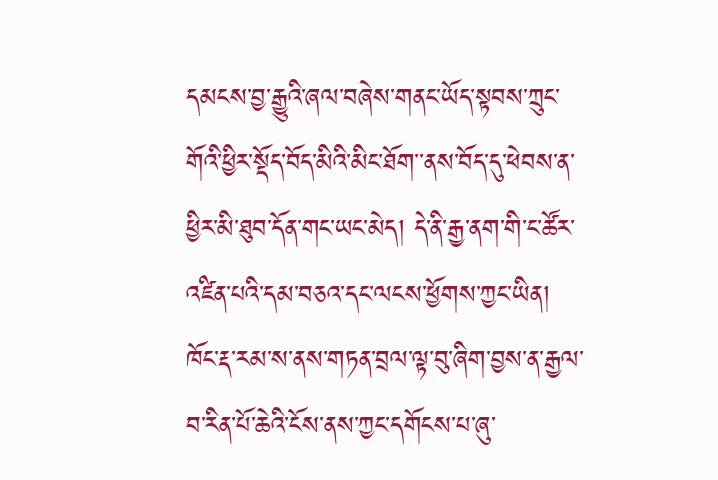དམངས་བྱ་རྒྱུའི་ཞལ་བཞེས་གནང་ཡོད་སྟབས་ཀྲུང་གོའི་ཕྱིར་སྡོད་བོད་མིའི་མིང་ཐོག་་ནས་བོད་དུ་ཕེབས་ན་ཕྱིར་མི་ཐུབ་དོན་གང་ཡང་མེད། དེ་ནི་རྒྱ་ནག་གི་ང་ཚོར་འཛིན་པའི་དམ་བཅའ་དང་ལངས་ཕྱོགས་ཀྱང་ཡིན། ཁོང་རྡ་རམ་ས་ནས་གཏན་བྲལ་ལྟ་བུ་ཞིག་བྱས་ན་རྒྱལ་བ་རིན་པོ་ཆེའི་ངོས་ནས་ཀྱང་དགོངས་པ་ཞུ་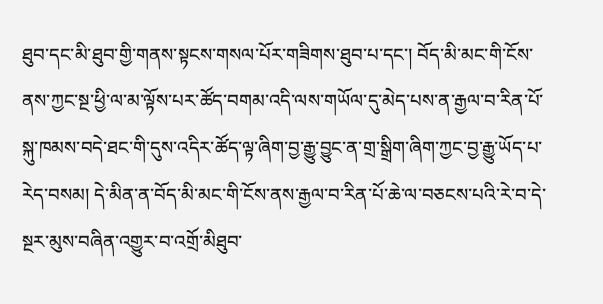ཐུབ་དང་མི་ཐུབ་གྱི་གནས་སྟངས་གསལ་པོར་གཟིགས་ཐུབ་པ་དང་། བོད་མི་མང་གི་ངོས་ནས་ཀྱང་སྔ་ཕྱི་ལ་མ་ལྟོས་པར་ཚོད་བགམ་འདི་ལས་གཡོལ་དུ་མེད་པས་ན་རྒྱལ་བ་རིན་པོ་སྐུ་ཁམས་བདེ་ཐང་གི་དུས་འདིར་ཚོད་ལྟ་ཞིག་བྱ་རྒྱུ་བྱུང་ན་གྲ་སྒྲིག་ཞིག་ཀྱང་བྱ་རྒྱུ་ཡོད་པ་རེད་བསམ། དེ་མིན་ན་བོད་མི་མང་གི་ངོས་ནས་རྒྱལ་བ་རིན་པོ་ཆེ་ལ་བཅངས་པའི་རེ་བ་དེ་སྔར་མུས་བཞིན་འགྱུར་བ་འགྲོ་མིཐུབ་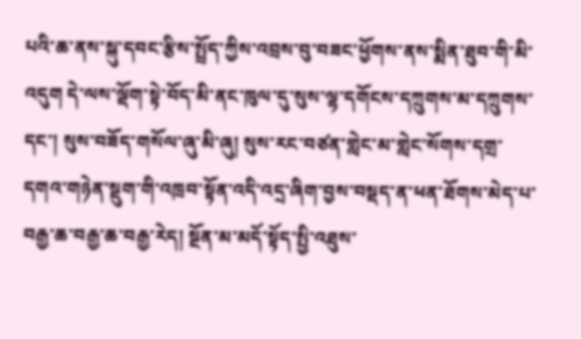པའི་ཆ་ནས་སྐུ་དབང་རྩིས་སྤྲོད་ཀྱིས་འབྲས་བུ་བཟང་ཕྱོགས་ནས་སྨིན་ཐུབ་གི་མི་འདུག དེ་ལས་ལྡོག་སྟེ་བོད་མི་ནང་ཁུལ་དུ་སུས་ལྷ་དགོངས་དཀྲུགས་མ་དཀྲུགས་དང་། སུས་བཟོད་གསོལ་ཞུ་མི་ཞུ། སུས་རང་བཙན་གླེང་མ་གླེང་སོགས་དགྲ་དགའ་གཉེན་སྡུག་གི་འཁྲབ་སྟོན་འདི་འདྲ་ཞིག་བྱས་བསྡད་ན་ཕན་ཐོགས་མེད་པ་བརྒྱ་ཆ་བརྒྱ་ཆ་བརྒྱ་རེད། སྔོན་མ་མདོ་སྟོད་སྤྱི་འཐུས་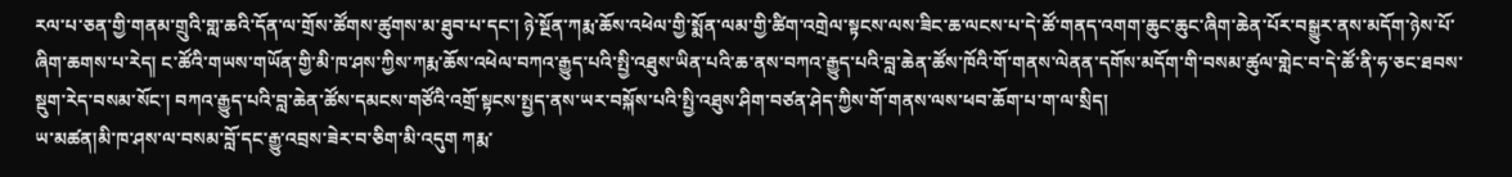རལ་པ་ཅན་གྱི་གནམ་གྲུའི་གླ་ཆའི་དོན་ལ་གྲོས་ཚོགས་ཚུགས་མ་ཐུབ་པ་དང་། ཉེ་སྔོན་ཀརྨ་ཆོས་འཕེལ་གྱི་སྨོན་ལམ་གྱི་ཚིག་འགྲེལ་སྟངས་ལས་ཟིང་ཆ་ལངས་པ་དེ་ཚོ་གནད་འགག་ཆུང་ཆུང་ཞིག་ཆེན་པོར་བསྒྱུར་ནས་མདོག་ཉེས་པོ་ཞིག་ཆགས་པ་རེད། ང་ཚོའི་གཡས་གཡོན་གྱི་མི་ཁ་ཤས་ཀྱིས་ཀརྨ་ཆོས་འཕེལ་བཀའ་རྒྱུད་པའི་སྤྱི་འཐུས་ཡིན་པའི་ཆ་ནས་བཀའ་རྒྱུད་པའི་བླ་ཆེན་ཚོས་ཁོའི་གོ་གནས་ལེནན་དགོས་མདོག་གི་བསམ་ཚུལ་གླེང་བ་དེ་ཚོ་ནི་ཧ་ཅང་ཐབས་སྡུག་རེད་བསམ་སོང་། བཀའ་རྒྱུད་པའི་བླ་ཆེན་ཚོས་དམངས་གཙོའི་འགྲོ་སྟངས་སྤྱད་ནས་ཡར་བསྐོས་པའི་སྤྱི་འཐུས་ཤིག་བཙན་ཤེད་ཀྱིས་གོ་གནས་ལས་ཕབ་ཆོག་པ་ག་ལ་སྲིད།
ཡ་མཚན།མི་ཁ་ཤས་ལ་བསམ་བློ་དང་རྒྱུ་འབྲས་ཟེར་བ་ཅིག་མི་འདུག ཀརྨ་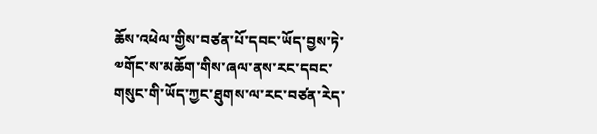ཆོས་འཕེལ་གྱིས་བཙན་པོ་དབང་ཡོད་བྱས་ཏེ་༧གོང་ས་མཆོག་གིས་ཞལ་ནས་རང་དབང་གསུང་གི་ཡོད་ཀྱང་ཐུགས་ལ་རང་བཙན་རེད་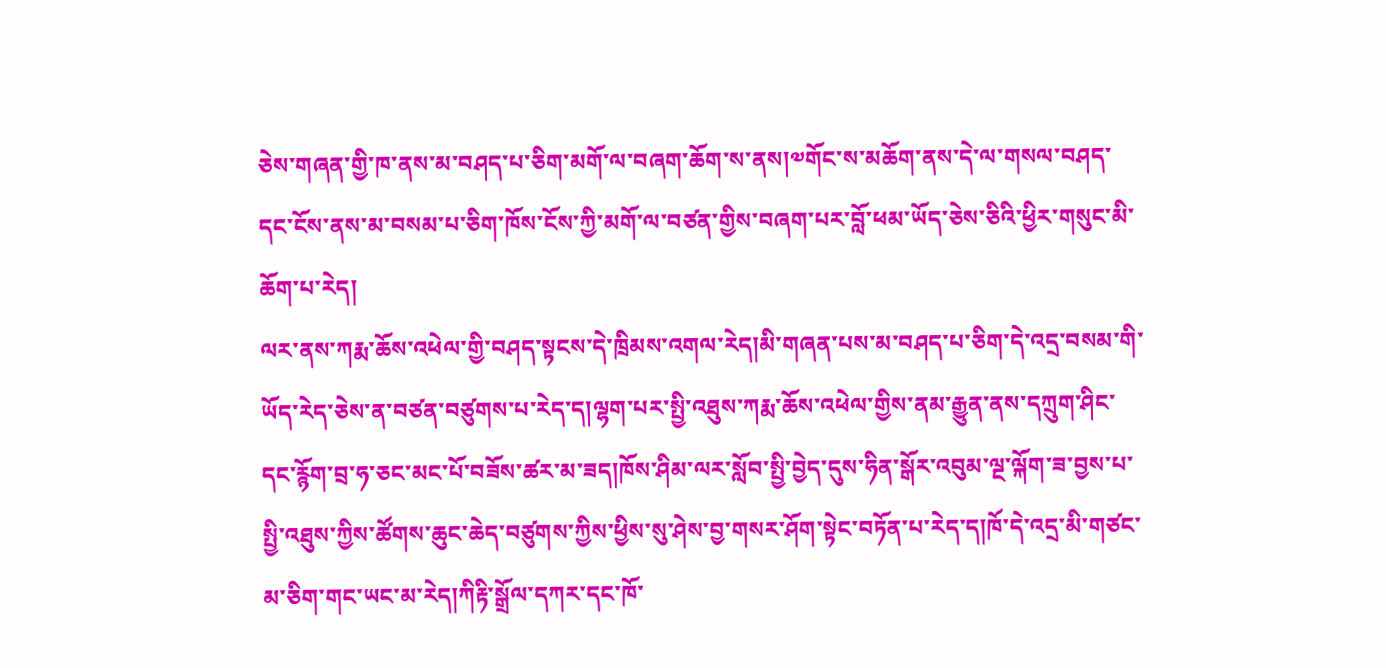ཅེས་གཞན་གྱི་ཁ་ནས་མ་བཤད་པ་ཅིག་མགོ་ལ་བཞག་ཆོག་ས་ནས།༧གོང་ས་མཆོག་ནས་དེ་ལ་གསལ་བཤད་དང་ངོས་ནས་མ་བསམ་པ་ཅིག་ཁོས་ངོས་ཀྱི་མགོ་ལ་བཙན་གྱིས་བཞག་པར་བློ་ཕམ་ཡོད་ཅེས་ཅིའི་ཕྱིར་གསུང་མི་ཆོག་པ་རེད།
ལར་ནས་ཀརྨ་ཆོས་འཕེལ་གྱི་བཤད་སྟངས་དེ་ཁྲིམས་འགལ་རེད།མི་གཞན་པས་མ་བཤད་པ་ཅིག་དེ་འདྲ་བསམ་གི་ཡོད་རེད་ཅེས་ན་བཙན་བཙུགས་པ་རེད་ད།ལྷག་པར་སྤྱི་འཐུས་ཀརྨ་ཆོས་འཕེལ་གྱིས་ནམ་རྒྱུན་ནས་དཀྲུག་ཤིང་དང་རྙོག་བྲ་ཧ་ཅང་མང་པོ་བཟོས་ཚར་མ་ཟད།ཁོས་ཤིམ་ལར་སློབ་སྤྱི་བྱེད་དུས་ཧིན་སྒོར་འབུམ་ལྔ་ལྐོག་ཟ་བྱས་པ་སྤྱི་འཐུས་ཀྱིས་ཚོགས་ཆུང་ཆེད་བཙུགས་ཀྱིས་ཕྱིས་སུ་ཤེས་བྱ་གསར་ཤོག་སྟེང་བཏོན་པ་རེད་ད།ཁོ་དེ་འདྲ་མི་གཙང་མ་ཅིག་གང་ཡང་མ་རེད།ཀིརྟི་སྒྲོལ་དཀར་དང་ཁོ་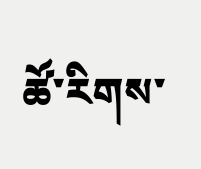ཚོ་རིགས་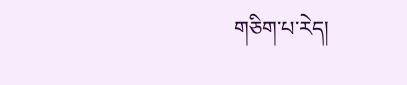གཅིག་པ་རེད།